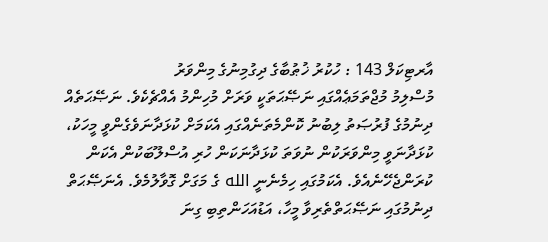އާރޓިކަލް 143 : ހުކުރު ޚުޠުބާގެ ދިގުމިނުގެ މިންވަރު
މުސްލިމު މުޖްތަމަޢެއްގައި ނަޞޭޙަތަކީ ވަރަށް މުހިންމު އެއްޗެކެވެ. ނަޞޭޙަތެއް ދިނުމުގެ ފުރުޞަތު ލިބުނު ކޮންމެތަނެއްގައި އެކަމަށް ކުޅަދާނަވެގެންވީ މީހަކު، ކުޅަދާނަވީ މިންވަރަކުން ނުވަތަ ކުޅަދާނަކަން ހުރި އުސްލޫބަކުން އެކަން ކުރަންޖެހޭނެއެވެ. އެކަމުގައި ހިމެނެނީ الله ގެ މަގަށް ގޮވާލުމެވެ. އެނަޞޭޙަތް ދިނުމުގައި ނަޞޭޙަތްތެރިވާ މީހާ، އަޑުއަހަންތިބި ގިނަ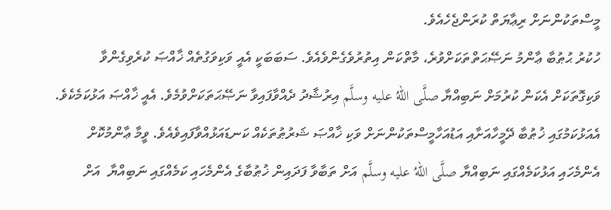މީސްތަކުންނަށް ރިޢާޔަތް ކުރަންޖެހެއެވެ.
ހުކުރު ޙުޠުބާ ޢާންމު ނަޞޭޙަތްތަކަށްވުރެ، މާތްކަން އިތުރުވެގެންވެއެވެ. ސަބަބަކީ އެއީ ވަކިވަގުތެއް ޚާއްޞަ ކުރެވިގެންވާ ވަކިގޮތަކަށް އެކަން ކުރުމަށް ނަބިއްޔާ صلَّى اللهُ عليه وسلَّم އިރުޝާދު ދެއްވާފައިވާ ނަޞޭޙަތަކަށްވުމެވެ. އެއީ ޚާއްޞަ އަޅުކަމެކެވެ. އެއަޅުކަމުގައި ޚުޠުބާ ދޭމީހާއަށާއި އަޑުއަހާމީސްތަކުންނަށް ވަކި ޚާއްޞަ ޝަރުޠުތަކެއް ކަނޑައަޅުއްވާފައިވެއެވެ. ވީމާ ޢާންމުކޮށް އެންމެހައި އަޅުކަމެއްގައި ނަބިއްޔާ صلَّى اللهُ عليه وسلَّم އަށް ތަބާވާ ފަދައިން ޚުޠުބާގެ އެންމެހައި ކަމެއްގައި ނަބިއްޔާ  އަށް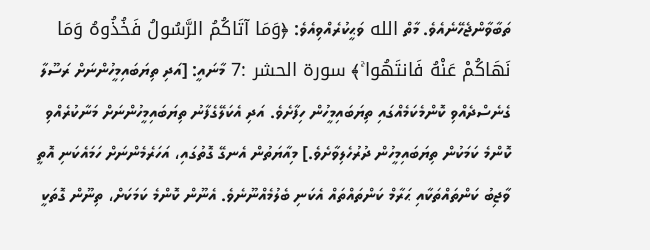ތަބާވާންޖެހޭނެއެވެ. މާތް الله ވަޙީކުރެއްވިއެވެ: ﴿وَمَا آتَاكُمُ الرَّسُولُ فَخُذُوهُ وَمَا نَهَاكُمْ عَنْهُ فَانتَهُوا ۚ﴾ سورة الحشر :7 މާނައީ: [އަދި ތިޔަބައިމީހުންނަށް ރަސޫލާ ގެނެސްދެއްވި ކޮންމެކަމެއްގައި ތިޔަބައިމީހުން ހިފާށެވެ. އަދި އެކަލޭގެފާނު ތިޔަބައިމީހުންނަށް މަނާކުރެއްވި ކޮންމެ ކަމަކުން ތިޔަބައިމީހުން ދުރުހެލިވާށެވެ.] މިއާޔަތުން އެނގޭ ގޮތުގައި، އަހަރެމެންނަށް ހަމައެކަނި އޮތީ ވާޖިބު ކަންތައްތަކާއި ޙަރާމް ކަންތައްތައް އެކަނި ބެލުމެއްނޫނެވެ. އެނޫން ކޮންމެ ކަމަކަށް، ތިނޫން ގޮތަކީ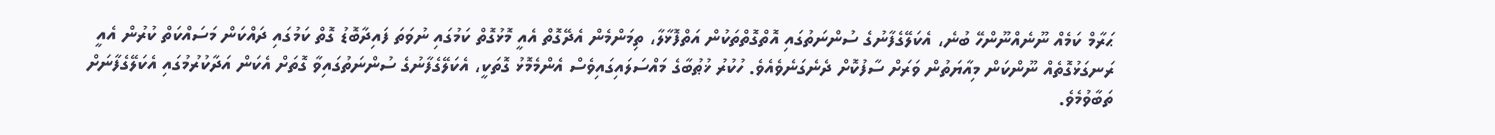ޙަރާމް ކަމެއް ނޫނެއްނޫންހޭ ބުނެ، އެކަލޭގެފާނުގެ ސުންނަތުގައި އޮތްގޮތްތަކުން އަތްފޮޅާލާ، ތިމަންމެން އެދޭގޮތް އެއީ މޮޅުގޮތް ކަމުގައި ނުވަތަ ފައިދާބޮޑު ގޮތް ކަމުގައި ދައްކަން މަސައްކަތް ކުރުން އެއީ ރަނގަޅުގޮތެއް ނޫންކަން މިއާޔަތުން ވަރަށް ސާފުކޮށް ދެނެގަނެވެއެވެ. ހުކުރު ޚުޠުބާގެ މައްސަލައިގައިވެސް އެންމެމޮޅު ގޮތަކީ، އެކަލޭގެފާނުގެ ސުންނަތުގައިވާ ގޮތަށް އެކަން އަދާކުރުމުގައި އެކަލޭގެފާނަށް ތަބާވުމެވެ.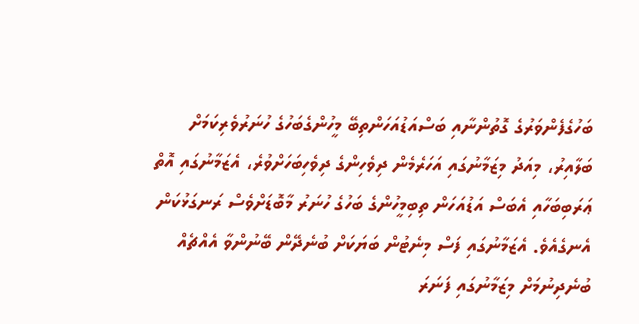ބަހުގެފެންވަރުގެ ގޮތުންނާއި ބަސްއަޑުއަހަންތިބޭ މީހުންގެބަހުގެ ހުނަރުވެރިކަމަށް ބަލާއިރު، މިއަދު މިޒަމާނުގައި އަހަރެމެން ދިވެހިންގެ ދިވެހިބަހަށްވުރެ، އެޒަމާނުގައި އޮތް ޢަރަބިބަހާއި އެބަސް އަޑުއަހަން ތިބިމީހުންގެ ބަހުގެ ހުނަރު މާބޮޑަށްވެސް ރަނގަޅުކަން އެނގެއެވެ. އެޒަމާނުގައި ފަސް މިނެޓުން ބަޔަކަށް ބުނެދޭން ބޭނުންވާ އެއްޗެއް ބުނެދިނުމަށް މިޒަމާނުގައި ފަނަރަ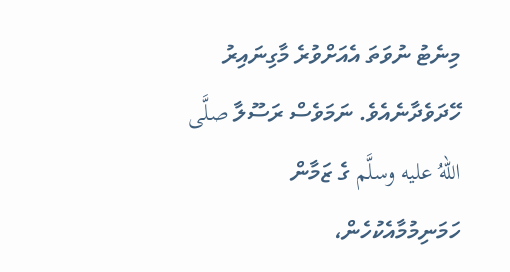މިނެޓު ނުވަތަ އެއަށްވުރެ މާގިނައިރު ހޭދަވެދާނެއެވެ. ނަމަވެސް ރަސޫލާ صلَّى اللهُ عليه وسلَّم ގެ ޒަމާން ހަމަނިމުމާއެކުހެން،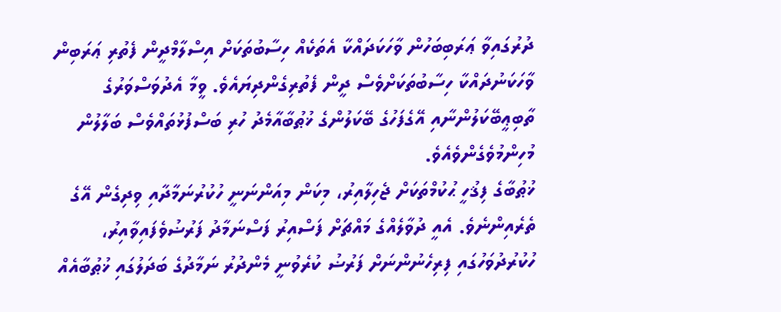ދުރުގައިވާ ޢަރަބިބަހުން ވާހަކަދައްކާ އެތަކެއް ހިސާބުތަކަށް އިސްލާމްދީން ފެތުރި ޢަރަބިން ވާހަކަނުދައްކާ ހިސާބުތަކަށްވެސް ދީން ފެތުރިގެންދިޔައެވެ. ވީމާ އެދުވަސްވަރުގެ ތާބިޢީބޭކަލުންނާއި އޭގެފަހުގެ ބޭކަލުންގެ ޚުޠުބާއާމެދު ހުރި ބަސްފުޅުތައްވެސް ބަލާލުން މުހިންމުވެގެންވެއެވެ.
ޚުޠުބާގެ ފިޤުހީ ޙުކުމްތަކަށް ޖެހިލާއިރު، މިކަން މިއަންނަނީ ހުކުރުނަމާދާއި ވިދިގެން އޭގެ ތެރެއިންނެވެ. އެއީ ދުވާލެއްގެ މައްޗަށް ފަސްއިރު ފަސްނަމާދު ފަރުޟުވެފައިވާއިރު، ހުކުރުދުވަހުގައި ފިރިހެނުންނަށް ފަރުޟު ކުރެވުނީ މެންދުރު ނަމާދުގެ ބަދަލުގައި ޚުޠުބާއެއް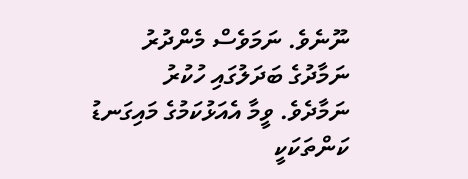ނޫނެވެ. ނަމަވެސް މެންދުރު ނަމާދުގެ ބަދަލުގައި ހުކުރު ނަމާދެވެ. ވީމާ އެއަޅުކަމުގެ މައިގަނޑު ކަންތަކަކީ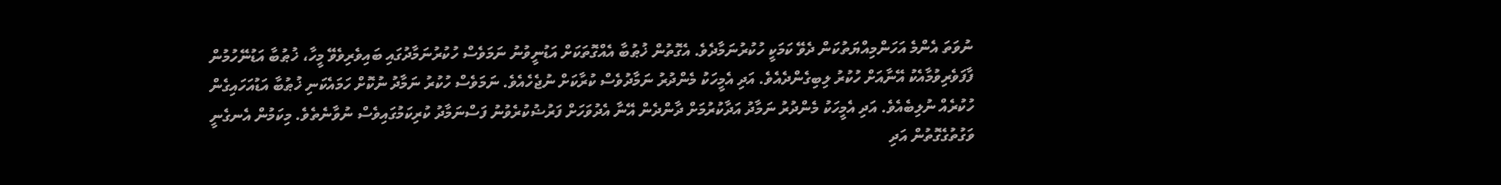ނުވަތަ އެންމެ އަހަންމިއްޔަތުކަން ދެވޭ ކަމަކީ ހުކުރުނަމާދެވެ. އެގޮތުން ޚުޠުބާ އެއްގޮތަކަށް އަޑުނީވުނު ނަމަވެސް ހުކުރުނަމާދުގައި ބައިވެރިވެވޭ މީހާ، ޚުޠުބާ އަޑުނޭހުމުން ފާފަވެރިވުމާއެކު އޭނާއަށް ހުކުރު ލިބިގެންދެއެވެ. އަދި އެމީހަކު މެންދުރު ނަމާދުވެސް ކުރާކަށް ނުޖެހެއެވެ. ނަމަވެސް ހުކުރު ނަމާދު ނުކޮށް ހަމައެކަނި ޚުޠުބާ އަޑުއަހައިގެން ހުކުރެއް ނުލިބެއެވެ. އަދި އެމީހަކު މެންދުރު ނަމާދު އަދާކުރުމަށް ދާންދެން އޭނާ އެދުވަހަށް ފަރުޟުކުރެވުނު ފަސްނަމާދު ކުރިކަމުގައިވެސް ނުވާނެތެވެ. މިކަމުން އެނގެނީ ވަގުތުގެގޮތުން އަދި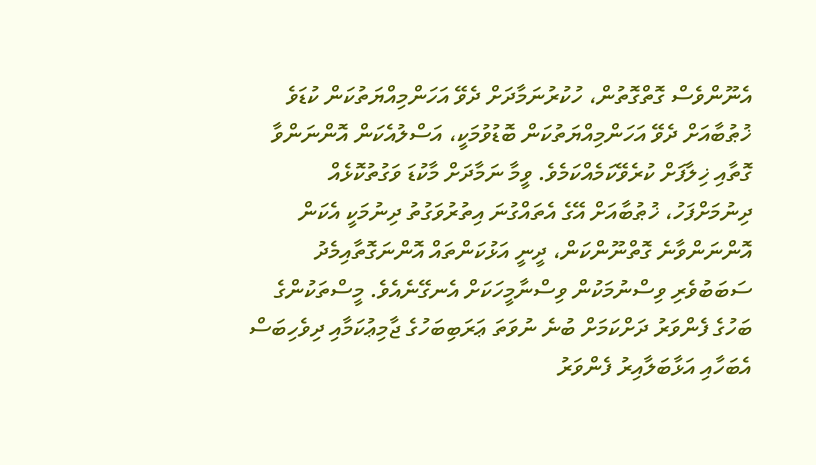އެނޫންވެސް ގޮތްގޮތުން، ހުކުރުނަމާދަށް ދެވޭ އަހަންމިއްޔަތުކަން ކުޑަވެ ޚުޠުބާއަށް ދެވޭ އަހަންމިއްޔަތުކަން ބޮޑުވުމަކީ، އަސްލުއެކަން އޮންނަންވާ ގޮތާއި ޚިލާފަށް ކުރެވޭކަމެއްކަމެވެ. ވީމާ ނަމާދަށް މާކުޑަ ވަގުތުކޮޅެއް ދިނުމަށްފަހު، ޚުޠުބާއަށް އޭގެ އެތައްގުނަ އިތުރުވަގުތު ދިނުމަކީ އެކަން އޮންނަންވާނެ ގޮތްނޫންކަން، ދީނީ އަޅުކަންތައް އޮންނަގޮތާއިމެދު ސަބަބުވެރި ވިސްނުމަކުން ވިސްނާމީހަކަށް އެނގޭނެއެވެ. މީސްތަކުންގެ ބަހުގެ ފެންވަރު ދަށްކަމަށް ބުނެ ނުވަތަ ޢަރަބިބަހުގެ ޖާމިޢުކަމާއި ދިވެހިބަސް އެބަހާއި އަޅާބަލާއިރު ފެންވަރު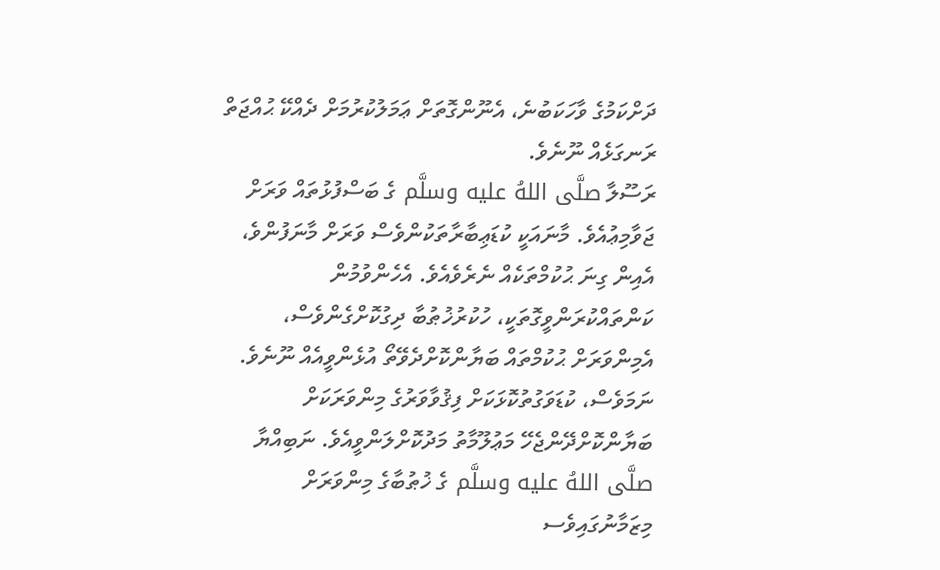ދަށްކަމުގެ ވާހަކަބުނެ، އެނޫންގޮތަށް ޢަމަލުކުރުމަށް ދެއްކޭ ޙުއްޖަތް ރަނގަޅެއް ނޫނެވެ.
ރަސޫލާ صلَّى اللهُ عليه وسلَّم ގެ ބަސްފުޅުތައް ވަރަށް ޖަވާމިޢުއެވެ. މާނައަކީ ކުޑަޢިބާރާތަކުންވެސް ވަރަށް މާނަފުންވެ، އެއިން ގިނަ ޙުކުމްތަކެއް ނެރެވެއެވެ. އެހެންވުމުން ކަންތައްކުރަންވީގޮތަކީ، ހުކުރުޚުޠުބާ ދިގުކޮށްގެންވެސް، އެމިންވަރަށް ޙުކުމްތައް ބަޔާންކޮށްދެވޭތޯ އުޅެންވީއެއް ނޫނެވެ. ނަމަވެސް، ކުޑަވަގުތުކޮޅަކަށް ފިޤުވާވަރުގެ މިންވަރަކަށް ބަޔާންކޮށްދޭންޖެހޭ މަޢުލޫމާތު މަދުކޮށްލަންވީއެވެ. ނަބިއްޔާ صلَّى اللهُ عليه وسلَّم ގެ ޚުޠުބާގެ މިންވަރަށް މިޒަމާނުގައިވެސ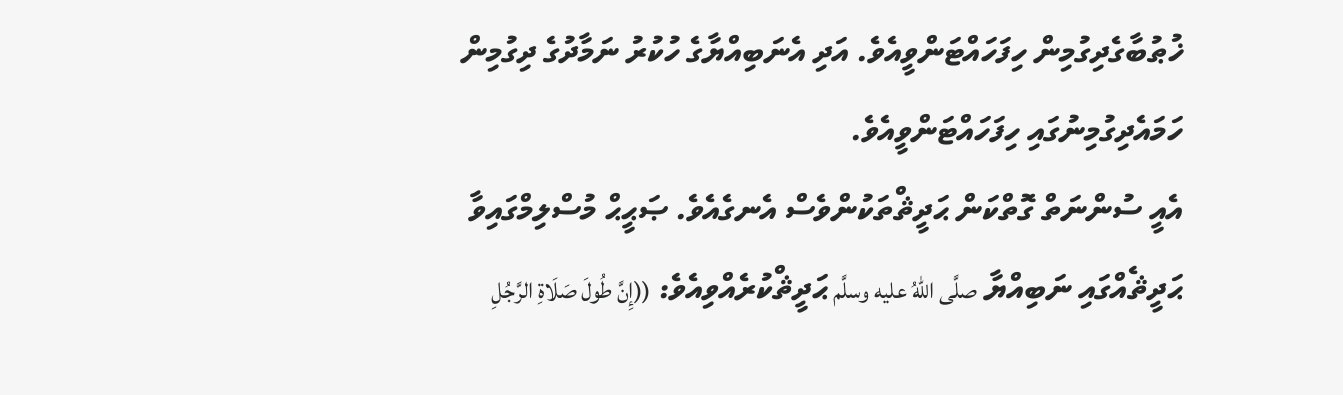ޚުޠުބާގެދިގުމިން ހިފަހައްޓަންވީއެވެ. އަދި އެނަބިއްޔާގެ ހުކުރު ނަމާދުގެ ދިގުމިން ހަމައެދިގުމިނުގައި ހިފަހައްޓަންވީއެވެ.
އެއީ ސުންނަތް ގޮތްކަން ޙަދީޘްތަކުންވެސް އެނގެއެވެ. ޞަޙީޙް މުސްލިމްގައިވާ ޙަދީޘެއްގައި ނަބިއްޔާ صلَّى اللهُ عليه وسلَّم ޙަދީޘްކުރެއްވިއެވެ: ((إِنَّ طُولَ صَلَاةِ الرَّجُلِ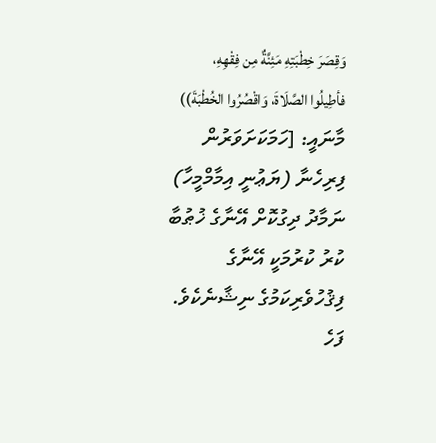وَقِصَرَ خِطْبَتِهِ مَئِنَّةٌ مِن فِقْهِهِ، فأطِيلُوا الصَّلَاةَ، وَاقْصُرُوا الخُطْبَةَ)) މާނައީ: [ހަމަކަށަވަރުން ފިރިހެނާ (ޔަޢުނީ އިމާމްމީހާ) ނަމާދު ދިގުކޮށް އޭނާގެ ޚުޠުބާ ކުރު ކުރުމަކީ އޭނާގެ ފިޤުހުވެރިކަމުގެ ނިޝާނެކެވެ. ފަހެ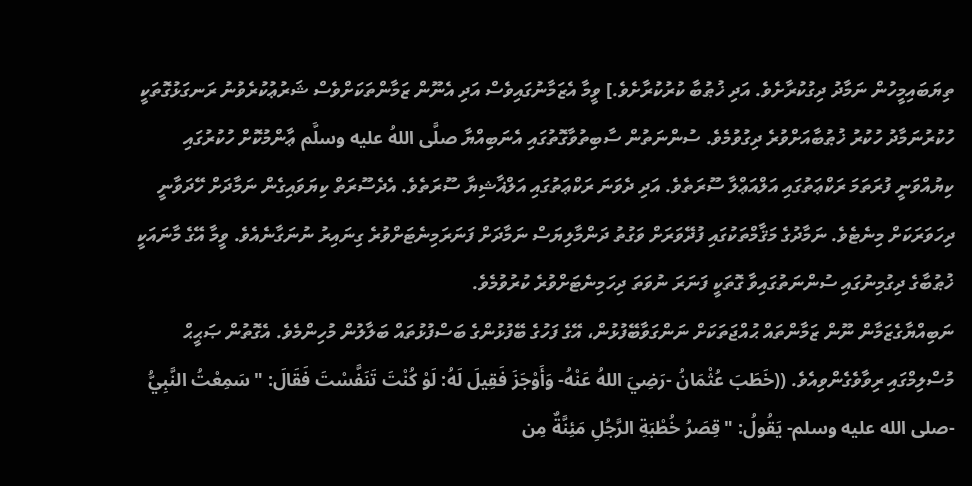ތިޔަބައިމީހުން ނަމާދު ދިގުކުރާށެވެ. އަދި ޚުޠުބާ ކުރުކުރާށެވެ.] ވީމާ އެޒަމާނުގައިވެސް އަދި އެނޫން ޒަމާންތަކަށްވެސް ޝަރުޢުކުރެވުނު ރަނގަޅުގޮތަކީ ހުކުރުނަމާދު ހުކުރު ޚުޠުބާއަށްވުރެ ދިގުވުމެވެ. ސުންނަތުން ސާބިތުވާގޮތުގައި އެނަބިއްޔާ صلَّى اللهُ عليه وسلَّم ޢާންމުކޮށް ހުކުރުގައި ކިޔުއްވަނީ ފުރަތަމަ ރަކްޢަތުގައި އަލްއަޢްލާ ސޫރަތެވެ. އަދި ދެވަނަ ރަކްޢަތުގައި އަލްޣާޝިޔާ ސޫރަތެވެ. އެދެސޫރަތް ކިޔަވައިގެން ނަމާދަށް ހޭދަވާނީ ދިހަވަރަކަށް މިނެޓެވެ. ނަމާދުގެ މަޤާމްތަކުގައި ފުދޭވަރަށް ވަގުތު ދަންމާލިޔަސް ނަމާދަށް ފަނަރަމިނެޓަށްވުރެ ގިނައިރު ނުނަގާނެއެވެ. ވީމާ އޭގެ މާނައަކީ ޚުޠުބާގެ ދިގުމިނުގައި ސުންނަތުގައިވާ ގޮތަކީ ފަނަރަ ނުވަތަ ދިހަމިނެޓަށްވުރެ ކުރުވުމެވެ.
ނަބިއްޔާގެޒަމާން ނޫން ޒަމާންތައް ޙުއްޖަތަކަށް ނަންގަވާބޭފުޅުން، އޭގެ ފަހުގެ ބޭފުޅުންގެ ބަސްފުޅުތައް ބަލާލުން މުހިންމެވެ. އެގޮތުން ޞަޙީޙް މުސްލިމްގައި ރިވާވެގެންވިއެވެ. ((خَطَبَ عُثْمَانُ -رَضِيَ اللهُ عَنْهُ- وَأَوْجَزَ فَقِيلَ لَهُ: لَوْ كُنْتَ تَنَفَّسْتَ فَقَالَ: "سَمِعْتُ النَّبِيُّ -صلى الله عليه وسلم- يَقُولُ: "قِصَرُ خُطْبَةِ الرَّجُلِ مَئِنَّةٌ مِن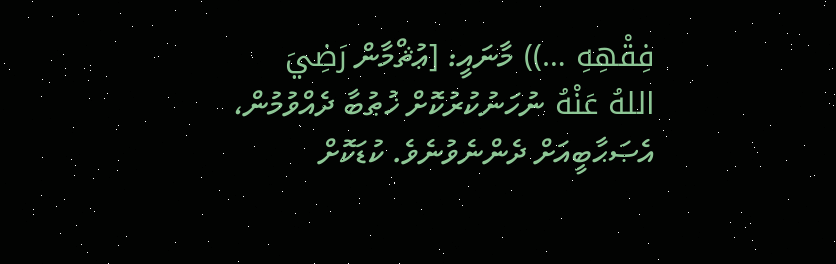فِقْهِهِ …)) މާނައީ: [ޢުޘްމާން رَضِيَ اللهُ عَنْهُ ނުހަނުކުރުކޮށް ޚުޠުބާ ދެއްވުމުން، އެޞަޙާބީއަށް ދެންނެވުނެވެ. ކުޑަކޮށް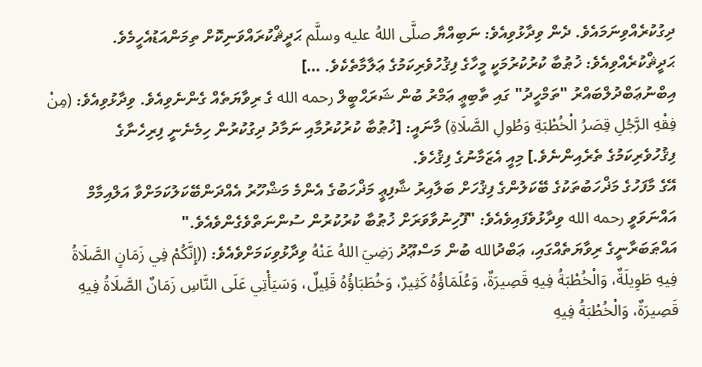ދިގުކުރެއްވިނަމައެވެ. ދެން ވިދާޅުވިއެވެ: ނަބިއްޔާ صلَّى اللهُ عليه وسلَّم ޙަދީޘްކުރައްވަނިކޮށް ތިމަންއަޑުއެހީމެވެ. ޙަދީޘްކުރެއްވިއެވެ: ޚުޠުބާ ކުރުކުރުމަކީ މީހާގެ ފިޤުހުވެރިކަމުގެ ޢަލާމާތެކެވެ. …]
އިބްނުޢަބްދުލްބައްރު "ތަމްހީދު" ގައި ތާބިޢީ ޢަމްރު ބުން ޝަރަޙްބީލް رحمه الله ގެ ރިވާޔަތެއް ގެންނެވިއެވެ. ވިދާޅުވިއެވެ: (مِنْ فِقْهِ الرَّجُلِ قِصَرُ الْخُطْبَةِ وَطُولِ الصَّلَاةِ) މާނައީ: [ޚުޠުބާ ކުރުކުރުމާއި ނަމާދު ދިގުކުރުން ހިމެނެނީ ފިރިހެނާގެ ފިޤުހުވެރިކަމުގެ ތެރެއިންނެވެ.] މިއީ އެޒަމާނުގެ ފިޤުހެވެ.
އޭގެ މާފަހުގެ މަޛްހަބުތަކުގެ ބޭކަލުންގެ ފިޤުހަށް ބަލާއިރު ޝާފިޢީ މަޛްހަބުގެ އެންމެ މަޝްހޫރު އެއްދަންބޭކަލުކަމަށްވާ އަލްއިމާމް އައްނަވަވީ رحمه الله ވިދާޅުވެފައިވެއެވެ: "ފޫހިނުވާވަރަށް ޚުޠުބާ ކުރުކުރުން ސުންނަތްވެގެންވެއެވެ."
އައްޠަބަރާނީގެ ރިވާޔަތެއްގައި، ޢަބްދުالله ބުން މަސްޢޫދު رَضِيَ اللهُ عَنْهُ ވިދާޅުވިކަމަށްވެއެވެ: ((إِنَّكُمْ فِي زَمَانٍ الصَّلَاةُ فِيهِ طَوِيلَةٌ، وَالْخُطْبَةُ فِيهِ قَصِيرَةٌ، وَعُلَمَاؤُهُ كَثِيرٌ، وَخُطَبَاؤُهُ قَلِيلٌ، وَسَيَأْتِي عَلَى النَّاسِ زَمَانٌ الصَّلَاةُ فِيهِ قَصِيرَةٌ، وَالْخُطْبَةُ فِيهِ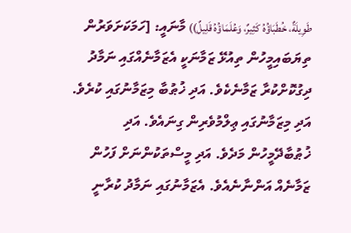طَوِيلَةٌ، خُطَبَاؤُهُ كَثِيرٌ، وَعُلَمَاؤُهُ قَلِيلٌ)) މާނައީ: [ހަމަކަށަވަރުން ތިޔަބައިމީހުން ތިއުޅޭ ޒަމާނަކީ އެޒަމާނެއްގައި ނަމާދު ދިގުކޮށްކުރާ ޒަމާނެކެވެ. އަދި ޚުޠުބާ މިޒަމާނުގައި ކުރެވެ. އަދި މިޒަމާނުގައި ޢިލްމުވެރިން ގިނައެވެ. އަދި ޚުޠުބާދޭމީހުން މަދެވެ. އަދި މީސްތަކުންނަށް ފަހުން ޒަމާނެއް އަންނާނެއެވެ. އެޒަމާނުގައި ނަމާދު ކުރާނީ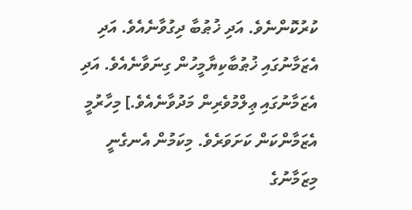ކުރުކޮންނެވެ. އަދި ޚުޠުބާ ދިގުވާނެއެވެ. އަދި އެޒަމާނުގައި ޚުޠުބާކިޔާމީހުން ގިނަވާނެއެވެ. އަދި އެޒަމާނުގައި ޢިލްމުވެރިން މަދުވާނެއެވެ.] މިހާރުމީ އެޒަމާންކަން ކަށަވަރެވެ. މިކަމުން އެނގެނީ މިޒަމާނުގެ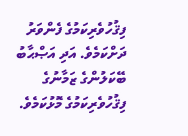ފިޤުހުވެރިކަމުގެ ފެންވަރު ދަށްކަމެވެ. އަދި އަޞްޙާބު ބޭކަލުންގެ ޒަމާނުގެ ފިޤުހުވެރިކަމުގެ މޮޅުކަމެވެ.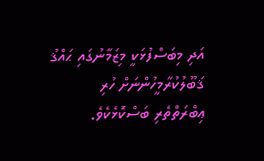އަދި މިބަސްފުޅަކީ މިޒަމާނުގައި ޙައްޤު ޤަބޫލުކުރާމީހުންނަށް ހުރި ޢިބްރަތްތެރި ބަސްކޮޅެކެވެ.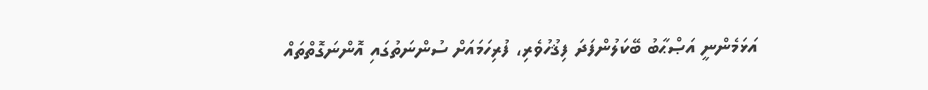އަޅަމެންނީ އަޞްޙާބު ބޭކަލުންފަދަ ފިޤުހުވެރި، ފުރިހަމައަށް ސުންނަތުގައި އޮންނަގޮތްތައް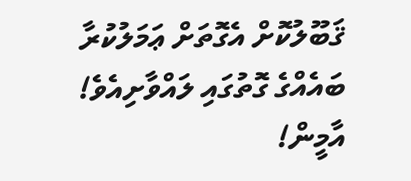ޤަބޫލުކޮށް އެގޮތަށް ޢަމަލުކުރާ ބައެއްގެ ގޮތުގައި ލައްވާށިއެވެ! އާމީން!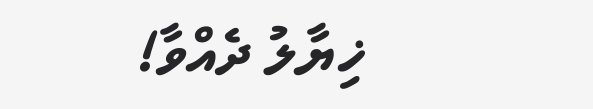ޚިޔާލު ދެއްވާ!